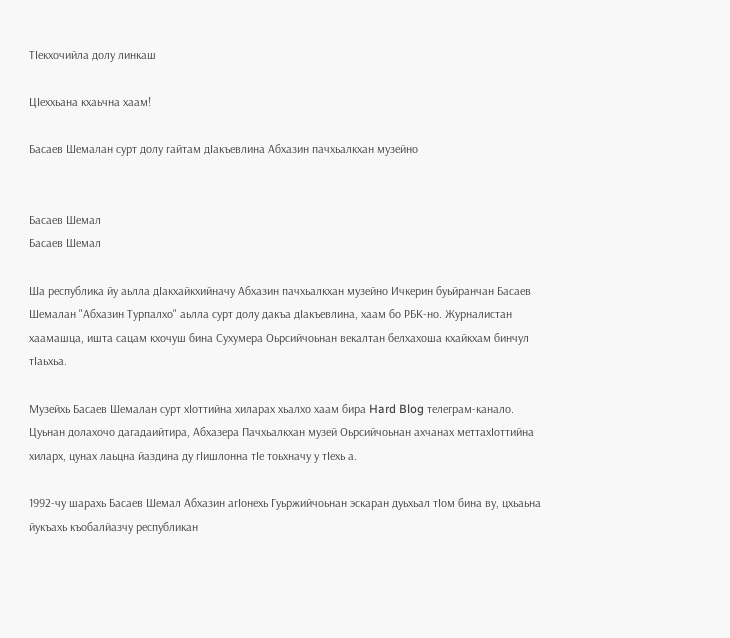ТIекхочийла долу линкаш

ЦIеххьана кхаьчна хаам!

Басаев Шемалан сурт долу гайтам дӀакъевлина Абхазин пачхьалкхан музейно


Басаев Шемал
Басаев Шемал

Ша республика йу аьлла дIакхайкхийначу Абхазин пачхьалкхан музейно Ичкерин буьйранчан Басаев Шемалан "Абхазин Турпалхо" аьлла сурт долу дакъа дIакъевлина, хаам бо РБК-но. Журналистан хаамашца, ишта сацам кхочуш бина Сухумера Оьрсийчоьнан векалтан белхахоша кхайкхам бинчул тIаьхьа.

Музейхь Басаев Шемалан сурт хIоттийна хиларах хьалхо хаам бира Hard Blog телеграм-канало. Цуьнан долахочо дагадаийтира, Абхазера Пачхьалкхан музей Оьрсийчоьнан ахчанах меттахIоттийна хиларх, цунах лаьцна йаздина ду гIишлонна тIе тоьхначу у тIехь а.

1992-чу шарахь Басаев Шемал Абхазин агIонехь Гуьржийчоьнан эскаран дуьхьал тIом бина ву, цхьаьна йукъахь къобалйазчу республикан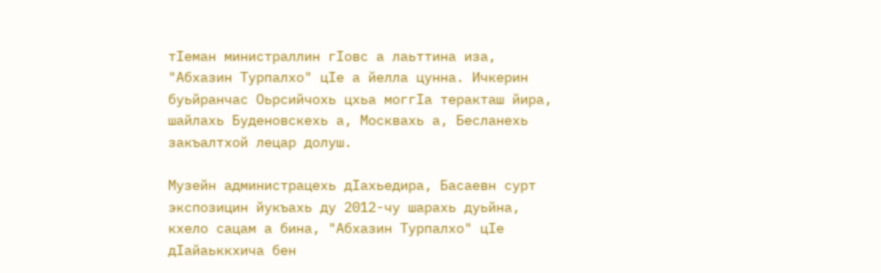тIеман министраллин гIовс а лаьттина иза, "Абхазин Турпалхо" цIе а йелла цунна. Ичкерин буьйранчас Оьрсийчохь цхьа моггIа теракташ йира, шайлахь Буденовскехь а, Москвахь а, Бесланехь закъалтхой лецар долуш.

Музейн администрацехь дIахьедира, Басаевн сурт экспозицин йукъахь ду 2012-чу шарахь дуьйна, кхело сацам а бина, "Абхазин Турпалхо" цIе дIайаьккхича бен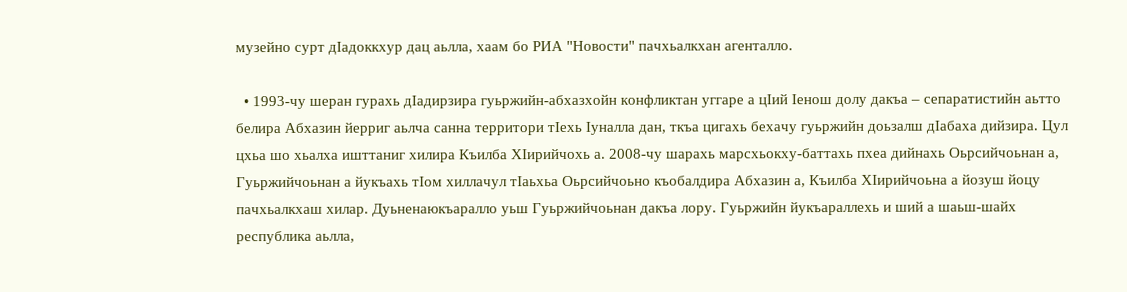музейно сурт дIадоккхур дац аьлла, хаам бо РИА "Новости" пачхьалкхан агенталло.

  • 1993-чу шеран гурахь дӀадирзира гуьржийн-абхазхойн конфликтан уггаре а цӀий Ӏенош долу дакъа – сепаратистийн аьтто белира Абхазин йерриг аьлча санна территори тӀехь Ӏуналла дан, ткъа цигахь бехачу гуьржийн доьзалш дӀабаха дийзира. Цул цхьа шо хьалха ишттаниг хилира Къилба ХӀирийчохь а. 2008-чу шарахь марсхьокху-баттахь пхеа дийнахь Оьрсийчоьнан а, Гуьржийчоьнан а йукъахь тӀом хиллачул тӀаьхьа Оьрсийчоьно къобалдира Абхазин а, Къилба ХӀирийчоьна а йозуш йоцу пачхьалкхаш хилар. Дуьненаюкъаралло уьш Гуьржийчоьнан дакъа лору. Гуьржийн йукъараллехь и ший а шаьш-шайх республика аьлла,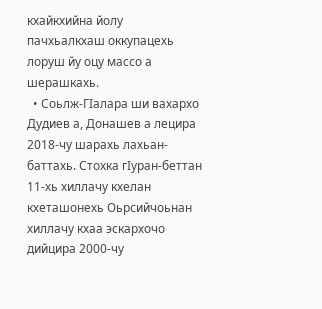кхайкхийна йолу пачхьалкхаш оккупацехь лоруш йу оцу массо а шерашкахь.
  • Соьлж-ГIалара ши вахархо Дудиев а, Донашев а лецира 2018-чу шарахь лахьан-баттахь. Стохка гIуран-беттан 11-хь хиллачу кхелан кхеташонехь Оьрсийчоьнан хиллачу кхаа эскархочо дийцира 2000-чу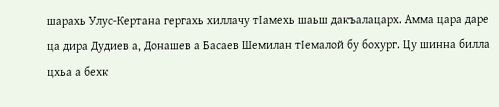шарахь Улус-Кертана гергахь хиллачу тIамехь шаьш дакъалацарх. Амма цара даре ца дира Дудиев а, Донашев а Басаев Шемилан тIемалой бу бохург. Цу шинна билла цхьа а бехк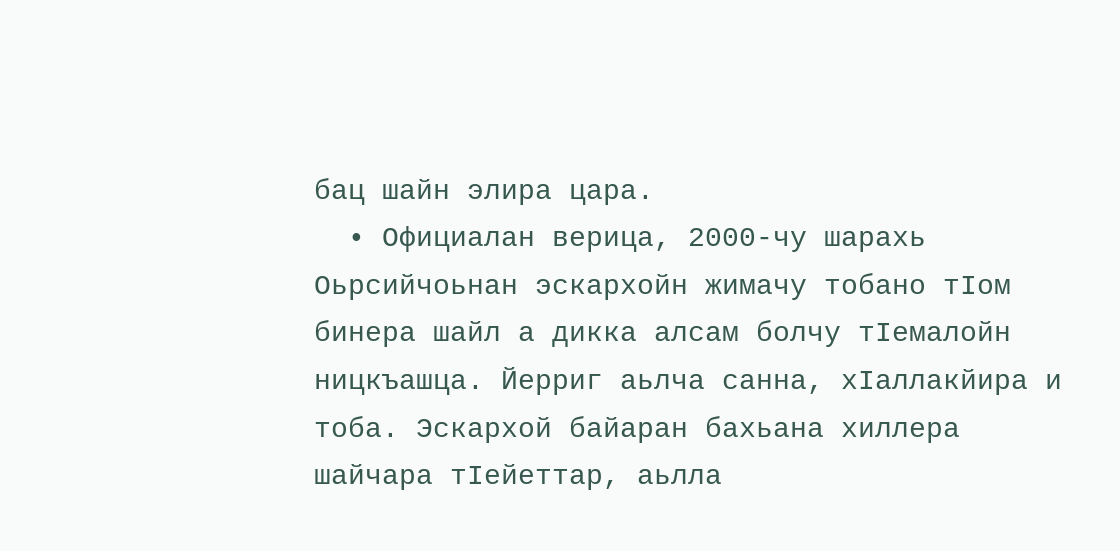бац шайн элира цара.
  • Официалан верица, 2000-чу шарахь Оьрсийчоьнан эскархойн жимачу тобано тIом бинера шайл а дикка алсам болчу тIемалойн ницкъашца. Йерриг аьлча санна, хӀаллакйира и тоба. Эскархой байаран бахьана хиллера шайчара тIейеттар, аьлла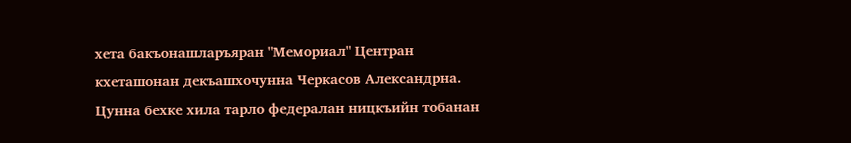хета бакъонашларъяран "Мемориал" Центран кхеташонан декъашхочунна Черкасов Александрна. Цунна бехке хила тарло федералан ницкъийн тобанан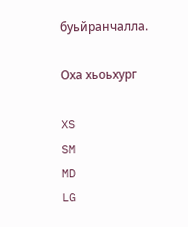буьйранчалла.

Оха хьоьхург

XS
SM
MD
LG